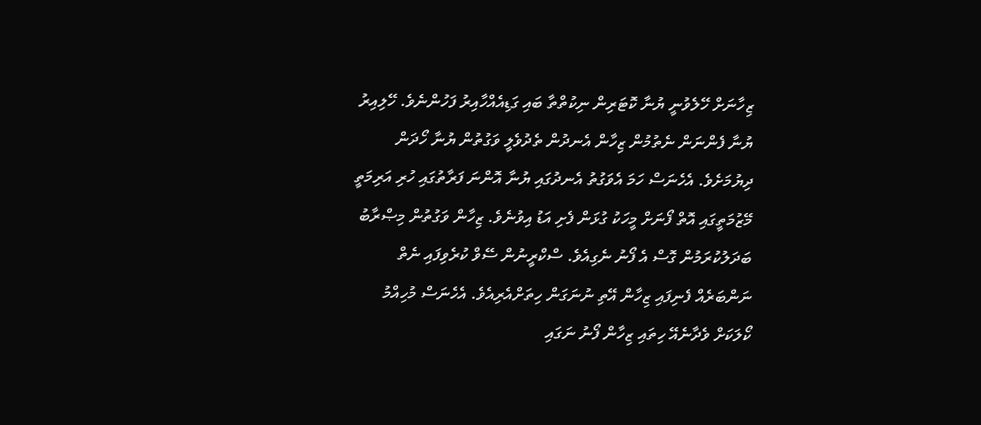ޒިހާނަށް ހޭލެވުނީ ޔުނާ ކޮޓަރިން ނިކުތްތާ ބައި ގަޑިއެއްހާއިރު ފަހުންނެވެ. ހޭލިއިރު ޔުނާ ފެންނަން ނެތުމުން ޒިހާން އެނދުން ތެދުވެލީ ވަގުތުން ޔުނާ ހޯދަން ދިޔުމަށެވެ. އެހެނަސް ހަމަ އެވަގުތު އެނދުގައި ޔުނާ އޮންނަ ފަރާތުގައި ހުރި އަރިމަތީ މޭޒުމަތީގައި އޮތް ފޯނަށް މީހަކު ގުޅަން ފެށި އަޑު އިވުނެވެ. ޒިހާން ވަގުތުން މިޞްރާބު ބަދަލުކުރަމުން ގޮސް އެ ފޯނު ނެގިއެވެ. ސްކްރީނުން ސޭވް ކުރެވިފައި ނެތް ނަންބަރެއް ފެނިފައި ޒިހާން އޭތި ނުނަގަން ހިތަށްއެރިއެވެ. އެހެނަސް މުހިއްމު ކޯލަކަށް ވެދާނެއޭ ހިތައި ޒިހާން ފޯނު ނަގައި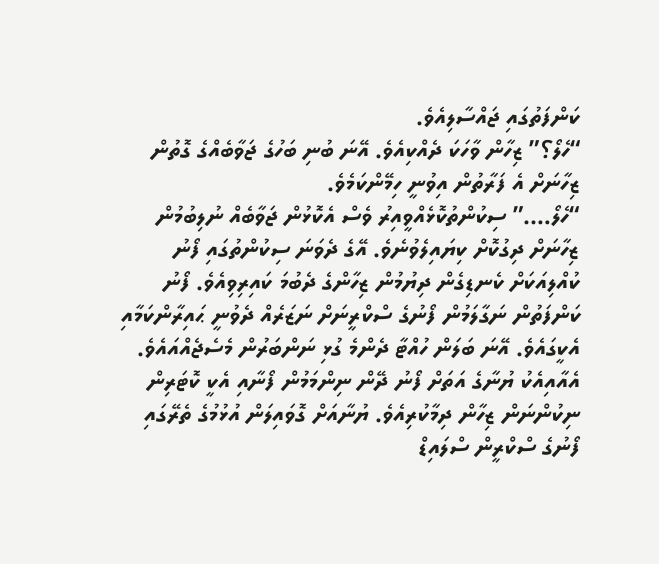ކަންފަތުގައި ޖައްސާލިއެވެ.
“ހެލޯ؟” ޒިހާން ވާހަކަ ދެއްކިއެވެ. އޭނަ ބުނި ބަހުގެ ޖަވާބެއްގެ ގޮތުން ޒިހާނަށް އެ ފަރާތުން އިވުނީ ހިމޭންކަމެވެ.
“ހެލޯ….” ސިކުންތުކޮޅެއްވީއިރު ވެސް އެކޮޅުން ޖަވާބެއް ނުލިބުމުން ޒިހާނަށް ދިގުކޮށް ކިޔައިލެވުނެވެ. އޭގެ ދެވަނަ ސިކުންތުގައި ފޯނު ކުއްލިއަކަށް ކެނޑިގެން ދިޔުމުން ޒިހާންގެ ދެބުމަ ކައިރިވިއެވެ. ފޯނު ކަންފަތުން ނަގާލަމުން ފޯނުގެ ސްކްރީނަށް ނަޒަރެއް ދެވުނީ ޙައިރާންކަމާއި އެކީގައެވެ. އޭނަ ބަލަން ހުއްޓާ ދެންމެ ގުޅި ނަންބަރުން މެސެޖެއްއައެވެ.
އެއާއިއެކު ޔުނާގެ އަތަށް ފޯނު ދޭން ނިންމަމުން ފޯނާއި އެކީ ކޮޓަރިން ނިކުންނަން ޒިހާން ދިމާކުރިއެވެ. ޔުނާއަށް ގޮވައިލަން އުޅުމުގެ ތެރޭގައި ފޯނުގެ ސްކްރީން ސްލައިޑް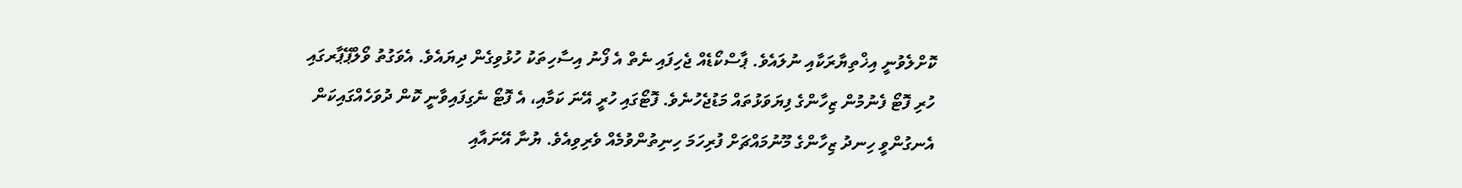ކޮށްލެވުނީ އިޚްތިޔާރަކާއި ނުލައެވެ. ޕާސްކޯޑެއް ޖެހިފައި ނެތް އެ ފޯނު އިސާހިތަކު ހުޅުވިގެން ދިޔައެވެ. އެވަގުތު ވޯލްޕޭޕާރގައި ހުރި ފޮޓޯ ފެނުމުން ޒިހާންގެ ފިޔަވަޅުތައް މަޑުޖެހުނެވެ. ފޮޓޯގައި ހުރީ އޭނަ ކަމާއި، އެ ފޮޓޯ ނެގިފައިވާނީ ކޮން ދުވަހެއްގައިކަން އެނގުންވީ ހިނދު ޒިހާންގެ މޫނުމައްޗަށް ފުރިހަމަ ހިނިތުންވުމެއް ވެރިވިއެވެ. ޔުނާ އޭނައާއި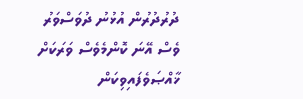ދުރުދުރުން އުޅުނު ދުވަސްވަރު ވެސް އޭނަ ކޮންމެވެސް ވަރަކަށް ޚާއްޞަވެފައިވިކަން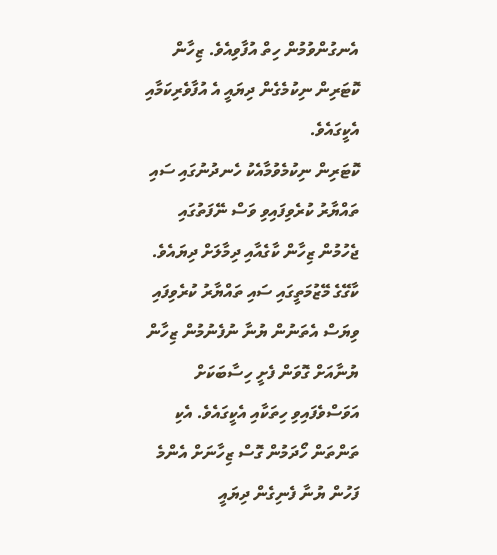އެނގުންވުމުން ހިތް އުފާވިއެވެ. ޒިހާން ކޮޓަރިން ނިކުމެގެން ދިޔައީ އެ އުފާވެރިކަމާއި އެކީގައެވެ.
ކޮޓަރިން ނިކުމެވުމާއެކު ހެނދުނުގައި ސައި ތައްޔާރު ކުރެވިފައިވި ވަސް ނޭފަތުގައި ޖެހުމުން ޒިހާން ކާގެއާއި ދިމާލަށް ދިޔައެވެ. ކާގޭގެ މޭޒުމަތީގައި ސައި ތައްޔާރު ކުރެވިފައި ވިޔަސް އެތަނުން ޔުނާ ނުފެނުމުން ޒިހާން ޔުނާއަށް ގޮވަން ފެށީ ހިސާބަކަށް އަވަސްވެފައިވި ހިތަކާއި އެކީގައެވެ. އެކި ތަންތަން ހޯދަމުން ގޮސް ޒިހާނަށް އެންމެ ފަހުން ޔުނާ ފެނިގެން ދިޔައީ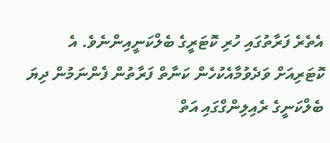އެތެރެ ފަރާތުގައި ހުރި ކޮޓަރީގެ ބެލްކަނީއިންނެވެ. އެ ކޮޓަރިއަށް ވަދެވުމާއެކުހެން ކަނާތް ފަރާތުން ފެންނަމުން ދިޔަ ބެލްކަނީގެ ރެއިލިންގްގައި އަތް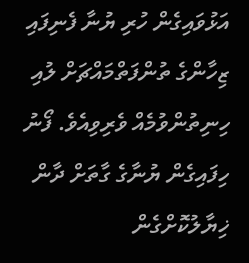އަޅުވައިގެން ހުރި ޔުނާ ފެނިފައި ޒިހާންގެ ތުންފަތްމައްޗަށް ލުއި ހިނިތުންވުމެއް ވެރިވިއެވެ. ފޯނު ހިފައިގެން ޔުނާގެ ގާތަށް ދާން ޚިޔާލުކޮށްގެން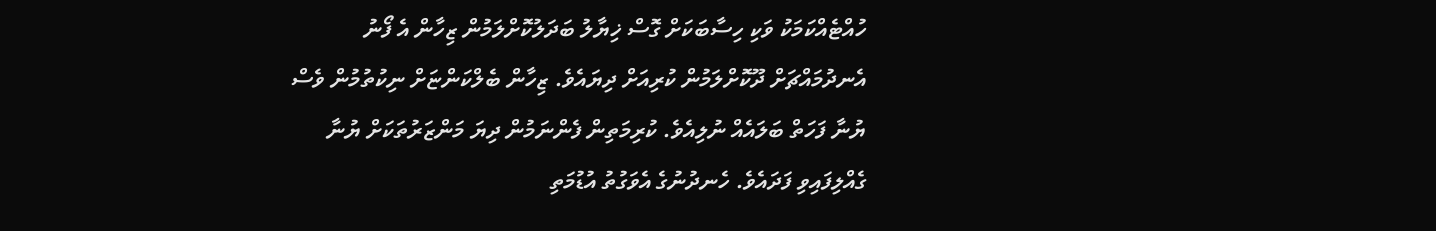ހުއްޓެއްކަމަކު ވަކި ހިސާބަކަށް ގޮސް ޚިޔާލު ބަދަލުކޮށްލަމުން ޒިހާން އެ ފޯނު އެނދުމައްޗަށް ދޫކޮށްލަމުން ކުރިއަށް ދިޔައެވެ. ޒިހާން ބެލްކަންޏަށް ނިކުތުމުން ވެސް ޔުނާ ފަހަތް ބަލައެއް ނުލިއެވެ. ކުރިމަތިން ފެންނަމުން ދިޔަ މަންޒަރުތަކަށް ޔުނާ ގެއްލިފައިވި ފަދައެވެ. ހެނދުނުގެ އެވަގުތު އުޑުމަތި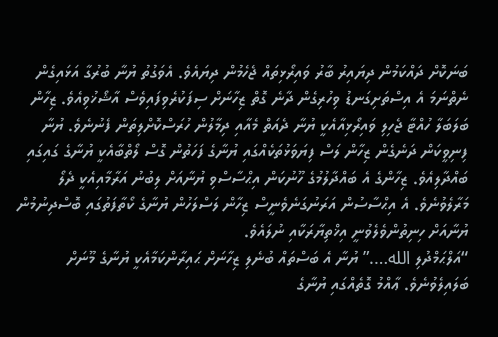ބަނަކޮށް ދައްކަމުން ދިޔައިރު ބާރު ވައިރޯޅިތައް ޖެހެމުން ދިޔައެވެ. އެވަގުތު ޔުނާ ބުރުގާ އަޅައިގެން ނެތްނަމަ އެ އިސްތަށިގަނޑު ވިހުރިގެން ދާނެ ގޮތް ޒިހާނަށް ސިފަކުރެވިފައިވެސް އާޝޯޚުވިއެވެ. ޒިހާން ބަލަބަލާ ހުއްޓާ ޖެހިލި ވައިރޯޅިއާއެކީ ޔުނާ ދެއަތް މެއާއި ދިމާލުން ހުރަސްކޮށްލިތަން ފެނުނެވެ. ޔުނާ ފިނިވީކަން ދަނެގެން ޒިހާން ލަސް ފިޔަވަޅުތަކެއްގައި ޔުނާގެ ފަހަތުން ގޮސް ލޯތްބާއެކީ ޔުނާގެ ގައިގައި ބައްދާލިއެވެ. ޒިހާންގެ އެ ބައްދާލުމުގެ ހޫނުކަން އިޙްސާސްވި ޔުނާއަށް ލިބުނު އަރާމާއިއެކީ ދެލޯ މަރާލެވުނެވެ. އެ އިޙްސާސުން އަރަނުގަނެވެނީސް ޒިހާން ލަސްލަހުން ޔުނާގެ ކޯތާފަތުގައި ބޮސްދިނުމުން ޔުނާއަށް ހިނިތުންވެލެވުނީ އިޚްތިޔާރަކާއި ނުލައެވެ.
“އަލްޙަމްދުލި الله….” ޔުނާ އެ ބަސްތައް ބުނެލި ޒިހާނަށް ޙައިރާންކަމާއެކީ ޔުނާގެ މޫނަށް ބަލައިލެވުނެވެ. ޢާއްމު ގޮތެއްގައި ޔުނާގެ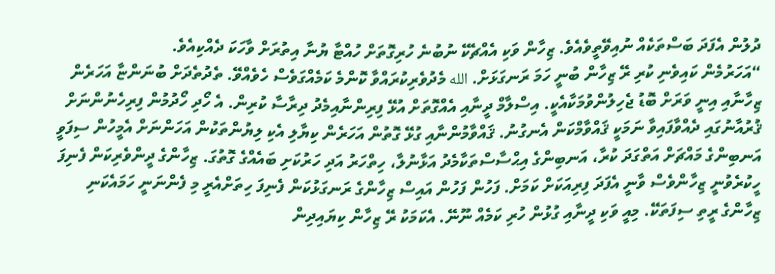ދުލުން އެފަދަ ބަސްތަކެއް ނުއިވޭތީވެއެވެ. ޒިހާން ވަކި އެއްޗެކޭ ނުބުނެ ހުރިގޮތަށް ހުއްޓާ ޔުނާ އިތުރަށް ވާހަކަ ދެއްކިއެވެ.
“އަހަރުމެން ކައިވެނި ކުރި ރޭ ޒިހާން ބުނީ ހަމަ ރަނގަޅަށް. الله މެދުވެރިކުރައްވާ ކޮންމެ ކަމެއްގަވެސް ހެވެއްވޭ. ތެދުތެދަށް ބުނަންޏާ އަހަރެން ޒިހާނާއި އިނީ ވަރަށް ބޮޑު ޖެހިލުންވުމަކާއެކީ. އިސްލާމް ދީނާއި އެއްގޮތަށް އުޅޭ ފިރިންނާއިމެދު ދިރާސާ ކުރިން. އެ ހޯދި ހޯދުމުން ފިރިހެނުންނަށް ޤުރުއާނުގައި ދެއްވާފައިވާ ނަމަކީ ޤައްވާމްކަން އެނގުނު. ޤައްވާމުންނާއި ގުޅޭ ގޮތުން އަހަރެން ކިޔާލި އެކި ލިޔުންތަކުން އަހަންނަށް އެމީހުން ސިފަވީ އަނބިންގެ މައްޗަށް އަތްގަދަ ކުރާ، އަނބިންގެ އިޙްސާސްތަކާމެދު އަޅާނުލާ، ހިތްހަރު އަދި ހަރުކަށި ބައެއްގެ ގޮތުގަ. ޒިހާންގެ ދީންވެރިކަން ފެނިފަ ހީކުރެވުނީ ޒިހާންވެސް ވާނީ އެފަދަ ފިރިއަކަށް ކަމަށް. ފަހުން ފަހުން އައިސް ޒިހާންގެ ރަނގަޅުކަން ފެނިފަ ހިތަށްއެރީ މި ފެންނަނީ ހަމައެކަނި ޒިހާންގެ ރީތި ސިފަތަކޭ. މިއީ ވަކި ދީނާއި ގުޅުން ހުރި ކަމެއް ނޫނޭ. އެކަމަކު ރޭ ޒިހާން ކިޔައިދިން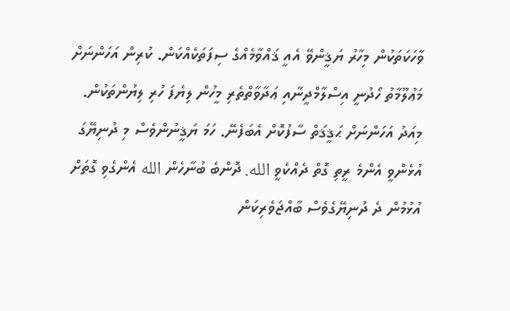ވާހަކަތަކުން މިހާރު ޔަޤީންވޭ އެއީ ޤައްވާމެއްގެ ސިފަތަކެއްކަން. ކުރިން އަހަންނަށް މަޢުލޫމާތު ހޯދުނީ އިސްލާމްދީނާއި ޢަދާވާތްތެރި މީހުން ލިޔެފަ ހުރި ލިޔުންތަކުން. މިއަދު އަހަންނަށް ޙަޤީޤަތް ސާފުކޮށް އެބަފެނޭ. ހަމަ ޔަޤީނުންވެސް މި ދުނިޔޭގަ އުޅެންވީ އެންމެ ރީތި ގޮތް ދެއްކެވީ الله. ދޮންބެ ބުނާހެން الله އެންގެވި ގޮތަށް އުޅުމުން ދެ ދުނިޔޭގެވެސް ބާއްޖަވެރިކަން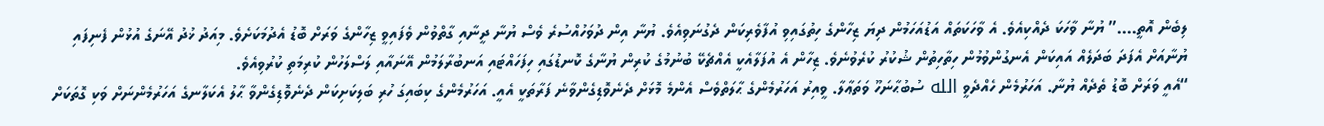ލިބެން އޮތީ….” ޔުނާ ވާހަކަ ދެއްކިއެވެ. އެ ވާހަކަތައް އަޑުއަހަމުން ދިޔަ ޒިހާންގެ ހިތުގައިވި އުފާވެރިކަން ދެގުނަވިއެވެ. ޔުނާ އިން ދުވަހުއްސުރެ ވެސް ޔުނާ ދީނާއި ގާތްވުން ވެފައިވީ ޒިހާންގެ ވަރަށް ބޮޑު އެދުމަކަށެވެ. މިއަދު ޚުދު އޭނަގެ އުޅުން ފެނިފައި ޔުނާއަށް އެފަދަ ބަދަލެއް އައިކަން އެނގުންވުމުން ހިތާހިތުން ޝުކުރު ކުރެވުނެވެ. ޒިހާން އެ އުފަލާއެކީ އެއްޗެކޭ ބުނުމުގެ ކުރިން ޔުނާގެ ކޮނޑުގައި ހިފަހައްޓައި އަނބުރާލަމުން އޭނައާއި ލަސްލަހުން ކުރިމަތި ކުރުވިއެވެ.
“އެއީ ވަރަށް ބޮޑު ތެދެއް ޔުނާ. އަހަރުމެން ހެއްދެވީ الله ސުބުޙާނަހޫ ވަތަޢާލާ. ވީއިރު އަހަރުމެންގެ ޙާލަތްވެސް އެންމެ މޮޅަށް ދެނެވޮޑިގެންވާނެ ފަރާތަކީ އެއީ. އަހަރުމެންގެ ކިބައިގަ ހުރި ބަލިކަށިކަން ދެނެވޮޑިގެންވާ ޙާލު އެކަލާނގެ އަހަރުމެންނަށް ވަކި ގޮތަކަށް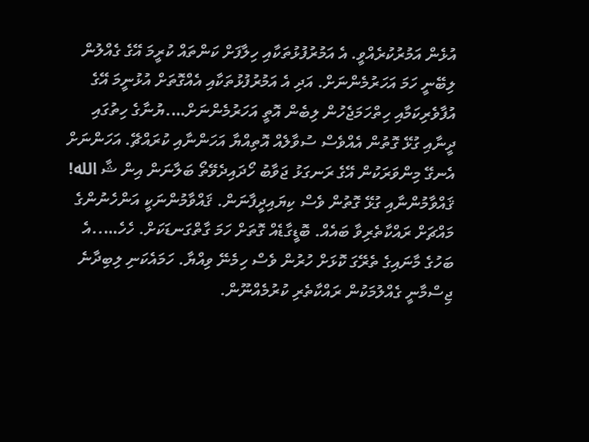އުޅެން އަމުރުކުރެއްވީ. އެ އަމުރުފުޅުތަކާއި ހިލާފަށް ކަންތައް ކުރީމަ އޭގެ ގެއްލުން ލިބޭނީ ހަމަ އަހަރުމެންނަށް. އަދި އެ އަމުރުފުޅުތަކާއި އެއްގޮތަށް އުޅުނީމަ އޭގެ އުފާވެރިކަމާއި ހިތްހަމަޖެހުން ލިބެން އޮތީ އަހަރުމެންނަށް….ޔުނާގެ ހިތުގައި ދީނާއި ގުޅޭ ގޮތުން އެއްވެސް ސުވާލެއް އޮތިއްޔާ އަހަންނާއި ކުރައްޗޭ. އަހަންނަށް އެނގޭ މިންވަރަކުން އޭގެ ރަނގަޅު ޖަވާބު ހޯދައިދެވޭތޯ ބަލާނަން އިން ޝާ الله! ޤައްވާމުންނާއި ގުޅޭ ގޮތުން ވެސް ކިޔައިދީފާނަން. ޤައްވާމުންނަކީ އަންހެނުންގެ މައްޗަށް ރައްކާތެރިވާ ބައެއް. ބޮޑީގާޑެއް ގޮތަށް ހަމަ ގާތްގަނޑަކަށް. ހެހެ…..އެ ބަހުގެ މާނައިގެ ތެރޭގަ ކޮޅަށް ހުރުން ވެސް ހިމެނޭ ވިއްޔާ. ހަމައެކަނި ލިބިދާނެ ޖިސްމާނީ ގެއްލުމަކުން ރައްކާތެރި ކުރުމެއްނޫން.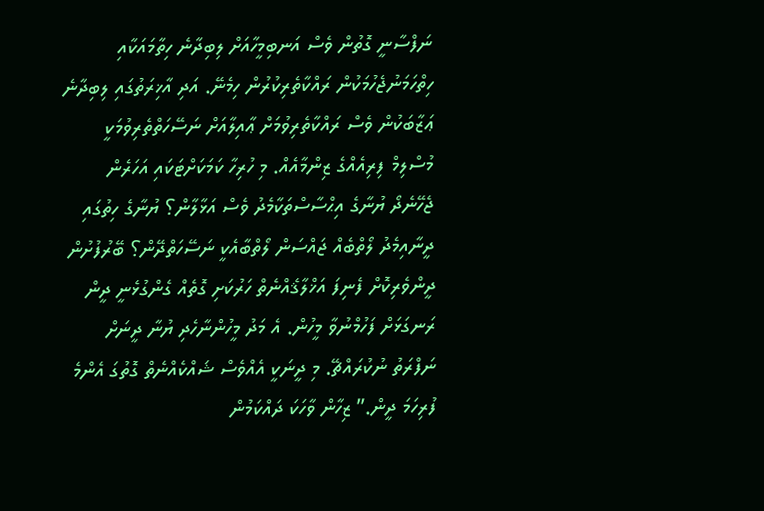ނަފްސާނީ ގޮތުން ވެސް އަނބިމީހާއަށް ލިބިދާނެ ހިތާމައަކާއި ހިތްހަމަނުޖެހުމަކުން ރައްކާތެރިކުރުން ހިމެނޭ. އަދި އާޚިރަތުގައި ލިބިދާނެ ޢަޒާބަކުން ވެސް ރައްކާތެރިވުމަށް ޢާއިލާއަށް ނަސޭހަތްތެރިވުމަކީ މުސްލިމް ފިރިއެއްގެ ޒިންމާއެއް. މި ހުރިހާ ކަމަކަށްޓަކައި އަހަރެން ޖެހޭނެދޯ ޔުނާގެ އިޙްސާސްތަކާމެދު ވެސް އަޅާލާން؟ ޔުނާގެ ހިތުގައި ދީނާއިމެދު ލޯތްބެއް ޖައްސަން ލޯތްބާއެކީ ނަސޭހަތްދޭން؟ ބޭރުފުށުން ދީންވެރިކޮށް ފެނިފަ އަޚްލާޤެއްނެތް ހަރުކަށި ގޮތެއް ގެންގުޅެނީ ދީން ރަނގަޅަށް ފަހުމްނުވާ މީހުން. އެ މަދު މީހުންނާހެދި ޔުނާ ދީނަށް ނަފްރަތު ނުކުރައްޗޭ. މި ދީނަކީ އެއްވެސް ޝައްކެއްނެތް ގޮތުގަ އެންމެ ފުރިހަމަ ދީން.” ޒިހާން ވާހަކަ ދައްކަމުން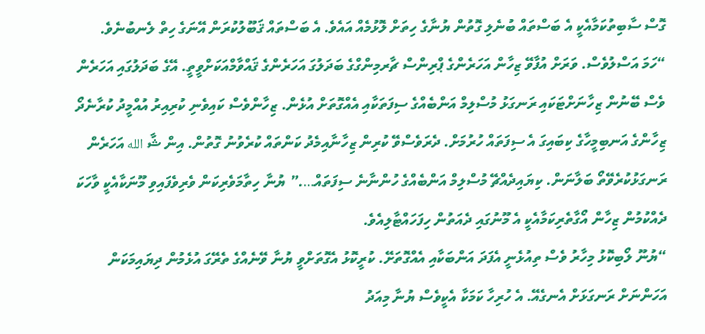ގޮސް ސާބިތުކަމާއެކީ އެ ބަސްތައް ބުނެލި ގޮތުން ޔުނާގެ ހިތަށް ލޮޅުމެއް އައެވެ. އެ ބަސްތައް ޤަބޫލުކުރަން އޭނަގެ ހިތް ލެނބުނެވެ.
“ހަމަ އަސްލުވެސް. ވަރަށް އުފާވޭ ޒިހާން އަހަރެންގެ ޕްރިންސް ޗާރމިންގްގެ ބަދަލުގަ އަހަރެންގެ ޤައްވާމްއަކަށްވީތީ. އޭގެ ބަދަލުގައި އަހަރެން ވެސް ބޭނުން ޒިހާނަށްޓަކައި ރަނގަޅު މުސްލިމް އަންބެއްގެ ސިފަތަކާއި އެއްގޮތަށް އުޅެން. ޒިހާންވެސް ކައިވެނި ކުރިއިރު އުއްމީދު ކުރާނެދޯ ޒިހާންގެ އަނބިމީހާގެ ކިބައިގަ އެ ސިފަތައް ހުރުމަށް. ދެރަވެސްވޭ ކުރިން ޒިހާނާއިމެދު ކަންތައް ކުރެވުނު ގޮތުން. އިން ޝާ الله އަހަރެން ރަނގަޅުކުރެވޭތޯ ބަލާނަން. ކިޔައިދެއްޗޭ މުސްލިމް އަންބެއްގެ ހުންނާނެ ސިފަތައް….” ޔުނާ ހިތާމަވެރިކަން ވެރިވެފައިވި މޫނަކާއެކީ ވާހަކަ ދެއްކުމުން ޒިހާން އޯގާތެރިކަމާއެކީ އެ މޫނުގައި ދެއަތުން ހިފަހައްޓާލިއެވެ.
“ޔުނޫ ލޯބިކޮޅު މިހާރު ވެސް ތިއުޅެނީ އެފަދަ އަންބަކާއި އެއްގޮތަށޭ. ކުރީކޮޅު އެގޮތަށްވީ ޔުނާ ވޭނެއްގެ ތެރޭގަ އުޅެމުން ދިޔައިމަކަން އަހަންނަށް ރަނގަޅަށް އެނގެއޭ. އެ ހުރިހާ ކަމަކާ އެކީވެސް ޔުނާ މިއަދު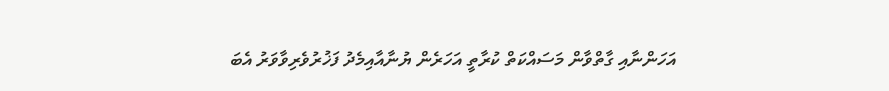އަހަންނާއި ގާތްވާން މަސައްކަތް ކުރާތީ އަހަރެން ޔުނާއާއިމެދު ފަޚުރުވެރިވާވަރު އެބަ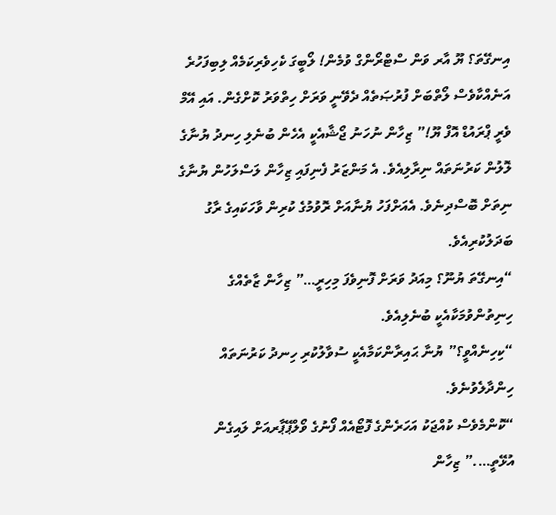އިނގޭތަ؟ ޔޫ އާރ ވަން ސްޓްރޯންގް ވުމެން! ލޯބީގަ ކެހިވެރިކަމެއް ލިބިފަހުރެ އަނެއްކާވެސް ލޯތްބަށް ފުރުޞަތެއް ދެވޭނީ ވަރަށް ހިތްވަރު ކޮށްގެން. އައި އޭމް ވެރީ ޕްރައުޑް އޮފް ޔޫ!” ޒިހާން ނުހަނު ޖޯޝާއެކީ އެހެން ބުނެލި ހިނދު ޔުނާގެ ލޮލުން ކަރުނަތައް ނިރާލިއެވެ. އެ މަންޒަރު ފެނިފައި ޒިހާން ލަސްލަހުން ޔުނާގެ ނިތަށް ބޮސްދިނެވެ. އެއަށްފަހު ޔުނާއަށް ރޮވުމުގެ ކުރިން ވާހަކައިގެ ރާގު ބަދަލުކުރިއެވެ.
“އިނގޭތަ ޔުނޫ؟ މިއަދު ވަރަށް ފޮނިވެފަ މިހިރީ…” ޒިހާން ޒާތެއްގެ ހިނިތުންވުމަކާއެކީ ބުނެލިއެވެ.
“ކިހިނެއްވީ؟” ޔުނާ ޙައިރާންކަމާއެކީ ސުވާލުކުރި ހިނދު ކަރުނަތައް ހިންދާލެވުނެވެ.
“ކޮންމެވެސް ކުއްޖަކު އަހަރެންގެ ފޮޓޯއެއް ފޯނުގެ ވޯލްޕޭޕާރއަށް ލައިގެން އުޅޭތީ….” ޒިހާން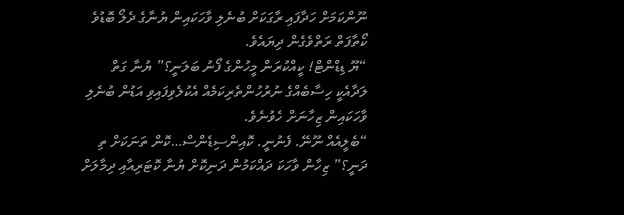ނޫންކަމަށް ހަދާފައި ރާގަކަށް ބުނެލި ވާހަކައިން ޔުނާގެ ދެލޯ ބޮޑުވެ ކޯތާފަތް ރަތްވެގެން ދިޔައެވެ.
“ޔޫ ޑިޑްންޓް! ކީއްކުރަން މީހުންގެ ފޯނު ބަލަނީ؟” ޔުނާ ގަތް ލަދާއެކީ ހިސާބެއްގެ ނުރުހުންތެރިކަމެއް އެކުލެވިފައިވި އަޑުން ބުނެލި ވާހަކައިން ޒިހާނަށް ހެވުނެވެ.
“ބެލީއެއް ނޫނޭ. ފެނުނީ. ކޮއިންސިޑެންސް…ކޮން ތަނަކަށް ތި ދަނީ؟” ޒިހާން ވާހަކަ ދައްކަމުން ދަނިކޮށް ޔުނާ ކޮޓަރިއާއި ދިމާލަށް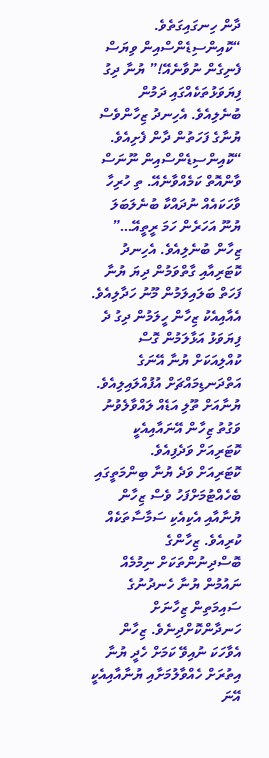ދާން ހިނގައިގަތެވެ.
“ކޮއިންސިޑެންސްއިން ވިޔަސް ފެނިގެން ނުވާނެއޭ!” ޔުނާ ދިގު ފިޔަވަޅުތަކެއްގައި ދަމުން ބުނެލިއެވެ. އެހިނދު ޒިހާންވެސް ޔުނާގެ ފަހަތުން ދާން ފެށިއެވެ.
“ކޮއިންސިޑެންސްއިން ނޫނަސް ވާންއޮތް ކަމެއްވާނެއޭ. ތި ހުރިހާ ވާހަކައެއް ނުދައްކާ ބުނެލަބަލަ ޔުނޫ އަހަރެން ހަމަ ރީތީއޭ…” ޒިހާން ބުނެލިއެވެ. އެހިނދު ކޮޓަރިއާއި ގާތްވަމުން ދިޔަ ޔުނާ ފަހަތް ބަލައިލަމުން މޫނު ހަދާލިއެވެ. އެއާއިއެކު ޒިހާން ހީލަމުން ދިގު ދެ ފިޔަވަޅު އަޅާލަމުން ގޮސް ކުއްލިއަކަށް ޔުނާ އޭނަގެ އަތްދަނޑިމައްޗަށް އުފުއްލައިލިއެވެ. ޔުނާއަށް ތޫލި އަޑެއް ލައްވާލެވުނު ވަގުތު ޒިހާން އޭނައާއިއެކީ ކޮޓަރިއަށް ވަދެފިއެވެ.
ކޮޓަރިއަށް ވަދެ ޔުނާ ބިންމަތީގައި ބެހެއްޓުމަށްފަހު ވެސް ޒިހާން ޔުނާއާއި އެކިއެކި ސަމާސާތަކެއް ކުރިއެވެ. ޒިހާންގެ ބޮސްދިނުންތަކަށް ނިމުމެއް ނައުމުން ޔުނާ ހެނދުނުގެ ސައިމަތިން ޒިހާނަށް ހަނދާންކޮށްދިނެވެ. ޒިހާން އެވާހަކަ ނުއިވޭ ކަމަށް ހެދީ ޔުނާ އިތުރަށް ހެއްވާލުމަށާއި ޔުނާއާއިއެކީ އޭނަ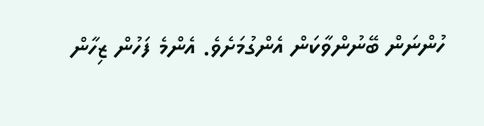ހުންނަން ބޭނުންވާކަން އެންގުމަށެވެ. އެންމެ ފަހުން ޒިހާން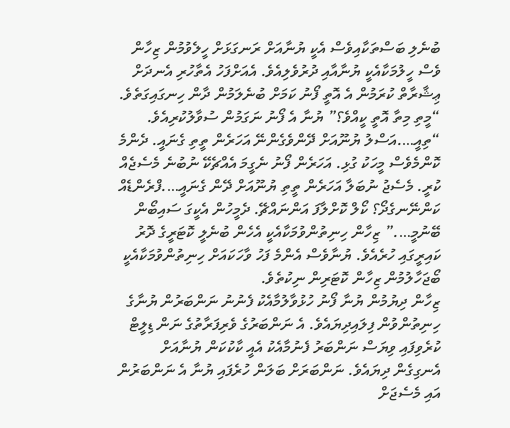ބުނެލި ބަސްތަކާއިވެސް އެކީ ޔުނާއަށް ރަނގަޅަށް ހީލެވުމުން ޒިހާން ވެސް ހީލުމަކާއެކީ ޔުނާއާއި ދުރުވެލިއެވެ. އެއަށްފަހު އެތާހުރި އެނދަށް ޢިޝާރާތް ކުރަމުން އެ އޮތީ ފޯނު ކަމަށް ބުނެލަމުން ދާން ހިނގައިގަތެވެ.
“މީތި މިތާ އޮތީ ކީއްވެ؟” ޔުނާ އެ ފޯނު ނަގަމުން ސުވާލުކުރިއެވެ.
“ތިއީ….އަސްލު ޔުނޫއަށް ދޭންވެގެންނޭ އަހަރެން ތީތި ގެނައީ. ދެންމެ ކޮންމެވެސް މީހަކު ގުޅި. އަހަރެން ފޯނު ނެގީމަ އެއްޗެކޭ ނުބުނެ މެސެޖެއް ކުރީ. މެސެޖު ނުބަލާ އަހަރެން ތީތި ޔުނޫއަށް ދޭން ގެނައީ….ފްރެންޑެއް ކަންނޭނގެދޯ؟ ކޯލް ކޮށްލާފަ އަންނައްޗޭ. ދެމީހުން އެކީގަ ސައިބޯން ބޭނުމީ….” ޒިހާން ހިނިތުންވުމަކާއެކީ އެހެން ބުނެލީ ކޮޓަރީގެ ދޮރު ކައިރީގައި ހުރެއެވެ. ޔުނާވެސް އެންމެ ފަހު ވާހަކައަށް ހިނިތުންވުމަކާއެކީ ބޯޖަހާލުމުން ޒިހާން ކޮޓަރިން ނިކުތެވެ.
ޒިހާން ދިޔުމުން ޔުނާ ފޯނު ހުޅުވާލުމާއެކު ފެނުނު ނަންބަރުން ޔުނާގެ ހިނިތުންވުން ފިލައިދިޔައެވެ. އެ ނަންބަރުގެ ވެރިފަރާތުގެ ނަން ޑިލީޓް ކުރެވިފައި ވިޔަސް ނަންބަރު ފެނުމާއެކު އެއީ ކާކުކަން ޔުނާއަށް އެނގިގެން ދިޔައެވެ. ނަންބަރަށް ބަލަން ހުރެފައި ޔުނާ އެ ނަންބަރުން އައި މެސެޖަށް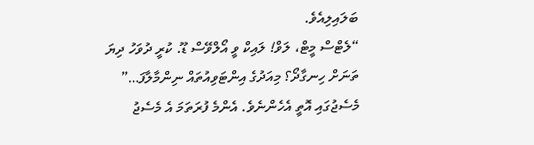ބަލައިލިއެވެ.
“ލެޓްސް މީޓް، ލަވް! ލައިކް ވީ އޯލްވޭސް ޑޫ. ކުރީ ދުވަހު ދިޔަ ތަނަށް ހިނގާދޯ؟ މިއަދުގެ އިންޓަވިއުތައް ނިންމާލާފަ…” މެސެޖުގައި އޮތީ އެހެންނެވެ. އެންމެ ފުރަތަމަ އެ މެސެޖު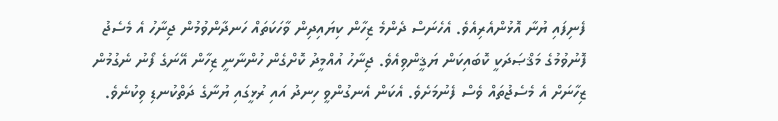ފެނިފައި ޔުނާ އޮޅުންއެރިއެވެ. އެހެނަސް ދެންމެ ޒިހާން ކިޔައިދިން ވާހަކަތައް ހަނދާންވުމުން ޖިނާހު އެ މެސެޖު ފޮނުވުމުގެ މަޤްޞަދަކީ ކޮބައިކަން ޔަޤީންވިއެވެ. ޖިނާހު އުއްމީދު ކޮށްގެން ހުންނާނީ ޒިހާން އޭނަގެ ފޯނު ނެގުމުން ޒިހާނަށް އެ މެސެޖުތައް ވެސް ފެނުމަށެވެ. އެކަން އެނގުންވީ ހިނދު އައި ރުޅީގައި ޔުނާގެ ދަތްކުނޑި ވިކުނެވެ.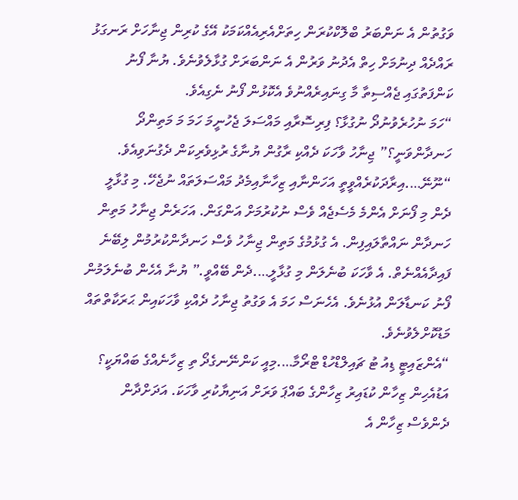ވަގުތުން އެ ނަންބަރު ބްލޮކްކުރަން ހިތަށްއެރިއެއްކަމަކު އޭގެ ކުރިން ޖިނާހަށް ރަނގަޅު ރައްދެއް ދިނުމަށް ހިތް އެދުނު ވަރުން އެ ނަންބަރަށް ގުޅާލެވުނެވެ. ޔުނާ ފޯނު ކަންފަތުގައި ޖެއްސިތާ މާ ގިނައިރެއްނުވެ އެކޮޅުން ފޯނު ނެގިއެވެ.
“ހަމަ ނުހުރެވުނުދޯ ނުގުޅާ؟ ފިރިސޮރާއި މައްސަލަ ޖެހުނީމަ ހަމަ މަ މަތިންދޯ ހަނދާންވަނީ؟” ޖިނާހު ވާހަކަ ދެއްކި ރާގުން ޔުނާގެ ރުޅިވެރިކަން ދެގުނަވިއެވެ.
“ނޫނޭ….އިރާދަކުރެއްވީތީ އަހަންނާއި ޒިހާނާއިމެދު މައްސަލަތައް ނުޖެހޭ. މި ގުޅާލީ ދެން މި ފޯނަށް އެންމެ މެސެޖެއް ވެސް ނުކުރުމަށް އަންގަން. އަހަރެން ޖިނާހު މަތިން ހަނދާން ނައްތާލައިފިން. އެ ގުޅުމުގެ މަތިން ޖިނާހު ވެސް ހަނދާންކުރުމުން ލިބޭނެ ފައިދާއެއްނެތް. އެ ވާހަކަ ބުނެލަން މި ގުޅާލީ….ދެން ބޭއްވީ.” ޔުނާ އެހެން ބުނެލަމުން ފޯނު ކަނޑާލަން އުޅުނެވެ. އެހެނަސް ހަމަ އެ ވަގުތު ޖިނާހު ދެއްކި ވާހަކައިން ޙަރަކާތްތައް މަޑުކޮށްލެވުނެވެ.
“އެންޒައިޓީ ޑިއު ޓު ޗައިލްޑްހުޑް ޓްރޯމާ….މިއީ ކަންނޭނގެދޯ ތި ޒިހާނެއްގެ ބައްޔަކީ؟ އަޑުއެހިން ޒިހާން ކުޑައިރު ޒިހާންގެ ބައްޕަ ވަރަށް އަނިޔާކުރި ވާހަކަ. އަދަށްދާން ދެންވެސް ޒިހާން އެ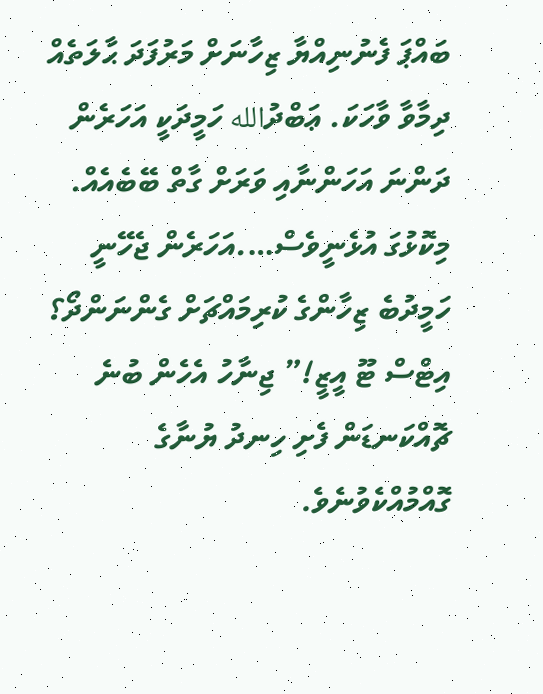ބައްޕަ ފެނުނިއްޔާ ޒިހާނަށް މަރުފަދަ ޙާލަތެއް ދިމާވާ ވާހަކަ. ޢަބްދުالله ހަމީދަކީ އަހަރެން ދަންނަ އަހަންނާއި ވަރަށް ގާތް ބޭބެއެއް. މިކޮޅުގަ އުޅެނީވެސް….އަހަރެން ޖެހޭނީ ހަމީދުބެ ޒިހާންގެ ކުރިމައްޗަށް ގެންނަންދޯ؟ އިޓްސް ޓޫ އީޒީ!” ޖިނާހު އެހެން ބުނެ ޗޮއްކަނޑަން ފެށި ހިނދު ޔުނާގެ ގޮއްމުއްކެވުނެވެ.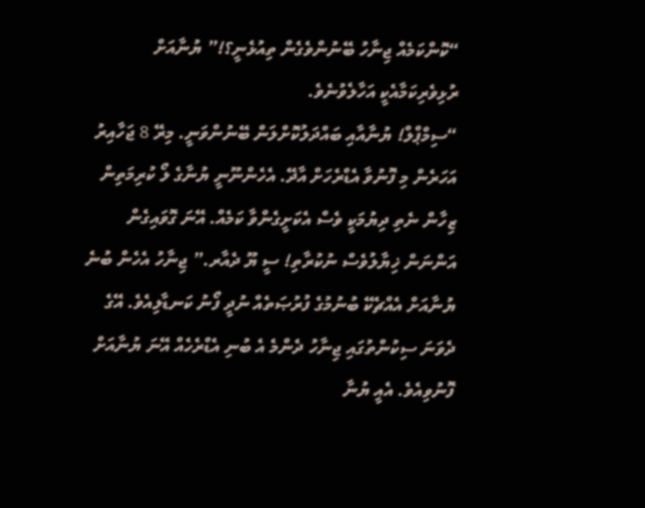“ކޮންކަމެއް ޖިނާހު ބޭނުންވެގެން ތިއުޅެނީ؟!” ޔުނާއަށް ރުޅިވެރިކަމާއެކީ އަހާލެވުނެވެ.
“ސިމްޕްލް! ޔުނާއާއި ބައްދަލުކޮށްލަން ބޭނުންވަނީ. މިރޭ 8 ޖަހާއިރު އަހަރެން މި ފޮނުވާ އެޑްރެހަށް އާދޭ. އެހެންނޫނީ ޔުނާގެ ލޯ ކުރިމަތިން ޒިހާން ނެތި ދިޔުމަކީ ވެސް އެކަށީގެންވާ ކަމެއް. އޭނަ ގޮވައިގެން އަންނަން ޚިޔާލުވެސް ނުކުރާތި! ސީ ޔޫ ދެއާރ.” ޖިނާހު އެހެން ބުނެ ޔުނާއަށް އެއްޗެކޭ ބުނުމުގެ ފުރުޞަތެއް ނުދީ ފޯނު ކަނޑާލިއެވެ. އޭގެ ދެވަނަ ސިކުންތުގައި ޖިނާހު ދެންމެ އެ ބުނި އެޑްރެހެއް އޭނަ ޔުނާއަށް ފޮނުވިއެވެ. އެއީ ޔުނާ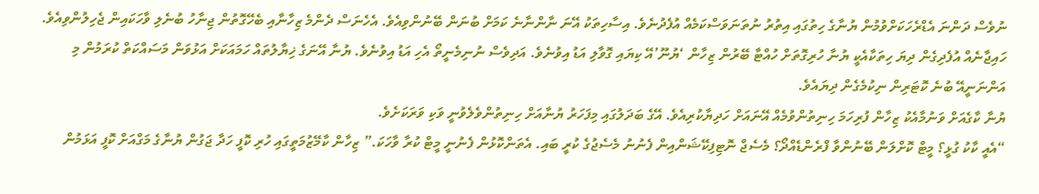ނުވެސް ދަންނަ އެޑްރެހަކަށްވުމުން ޔުނާގެ ހިތުގައި އިތުރު ނުތަނަވަސްކަމެއް އުފެދުނެވެ. އިސާހިތަކު އޭނަ ނާންނާނެ ކަމަށް ބުނަން ބޭނުންވިއެވެ. އެހެނަސް ދެންމެ ޒިހާނާއި ބެހޭގޮތުން ޖިނާހު ބުނެލި ވާހަކައިން ޖެހިލުންވިއެވެ.
ހައިޖާނެއް އުފެދިގެން ދިޔަ ހިތަކާއެކީ ޔުނާ ހުރިގޮތަށް ހުއްޓާ ބޭރުން ޒިހާން ‘ޔުނޫ’އޭ ކިޔައި ގޮވާލި އަޑު އިވުނެވެ. އަދިވެސް ނުނިމެނީތޯ އެހި އަޑު އިވުނެވެ. ޔުނާ އޭނަގެ ޚިޔާލުތައް ހަމައަކަށް އަޅުވަން މަސައްކަތް ކުރަމުން މި އަންނަނީއޭ ބުނެ ކޮޓަރިން ނިކުމެގެން ދިޔައެވެ.
ޔުނާ ކާގެއަށް ވަނުމާއެކު ޒިހާން ފުރިހަމަ ހިނިތުންވުމެއް އޭނައަށް ހަދިޔާކުރިއެވެ. އޭގެ ބަދަލުގައި މިފަހަރު ޔުނާއަށް ހިނިތުންވެލެވުނީ ވަކި ވަރަކަށެވެ.
“އެއީ ކާކު ގުޅީ؟ މީޓް ކޮށްލަން ބޭނުންވާ ފްރެންޑެއްދޯ؟ މެސެޖް ނޮޓިފިކޭޝަންއިން ފެނުނު މެސެޖުގެ ކުރީ ބައި. އެތަންކޮޅުން ފެނުނީ މީޓް ކުރާ ވާހަކަ.” ޒިހާން ކާމޭޒުމަތީގައި ހުރި ކޮފީ ހަދާ ޖަގުން ޔުނާގެ މަގްއަށް ކޮފީ އަޅަމުން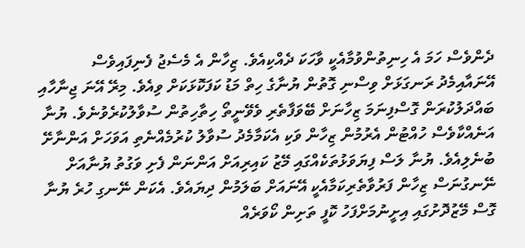ދެންވެސް ހަމަ އެ ހިނިތުންވުމާއެކީ ވާހަކަ ދެއްކިއެވެ. ޒިހާން އެ މެސެޖު ފެނިފައިވެސް އޭނައާއިމެދު ރަނގަޅަށް ވިސްނި ގޮތުން ޔުނާގެ ހިތް މަޑު ކަފަކޮޅަކަށް ވިއެވެ. މިރޭ އޭނަ ޖިނާހާއި ބައްދަލުކުރަން ގޮސްފިނަމަ ޒިހާނަށް ބޭވަފާތެރި ވެވޭނީތޯ ހިތާހިތުން ސުވާލުކުރެވުނެވެ. ޔުނާ އަނެއްކާވެސް ހުއްޓުން އެރުމުން ޒިހާން ވަކި އެކަމާމެދު ސުވާލު ކުރުމެއްނެތި އަވަހަށް އަންނާށޭ ބުނެލިއެވެ. ޔުނާ ލަސް ފިޔަވަޅުތަކެއްގައި މޭޒު ކައިރިއަށް އަންނަން ފެށި ވަގުތު ޔުނާއަށް ނޭނގުނަސް ޒިހާން ފަރުވާތެރިކަމާއެކީ އޭނައަށް ބަލަމުން ދިޔައެވެ. އެކަން ނޭނގި ހުރެ ޔުނާ ގޮސް މޭޒުދޮށުގައި އިށީނުމަށްފަހު ކޮފީ ތަށިން ކޯވަރެއް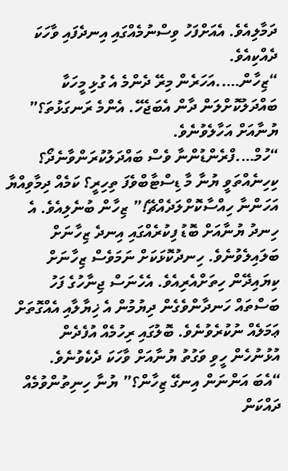ދަމާލިއެވެ. އެއަށްފަހު ވިސްނުމެއްގައި އިނދެފައި ވާހަކަ ދެއްކިއެވެ.
“ޒިހާން…..އަހަރެން މިރޭ ދެންމެ އެ ގުޅި މީހަކާ ބައްދަލުކޮށްލަން ދާން އެބަޖެހޭ. އެންމެ ރަނގަޅުތަ؟” ޔުނާއަށް އަހާލެވުނެވެ.
“ހުމް….ފްރެންޑުންނާ ވެސް ބައްދަލުކުރަންވާނެދޯ؟ ކިހިނެއްތަވީ ޔުނާ މާ ޑިސްޓާބްވެފަ ތިހިރީ؟ ކަމެއް ދިމާވިއްޔާ އަހަންނާ ހިއްސާކޮށްލަދެއްޗޭ!” ޒިހާން ބުނެލިއެވެ. އެ ހިނދު ޔުނާއަށް ބޮޑު ފިކުރެއްގައި އިނދެ ޒިހާނަށް ބަލައިލެވުނެވެ. ހިނދުކޮޅަކަށް ނަމަވެސް ޒިހާނަށް ކިޔައިދޭން ހިތަށްއެރިއެވެ. އެހެނަސް ޖިނާހުގެ ފަހު ބަސްތައް ހަނދާންވެގެން ދިޔުމުން އެ ޚިޔާލާއި އެއްގޮތަށް ޢަމަލެއް ނުކުރެވުނެވެ. ބޮލުގައި ރިހުމެއް އުފެދެން އުޅުނުހެން ހީވި ވަގުތު ޔުނާއަށް ވާހަކަ ދެކެވުނެވެ.
“އެބަ އަންނަން އިނގޭ ޒިހާން؟” ޔުނާ ހިނިތުންވުމެއް ދައްކަން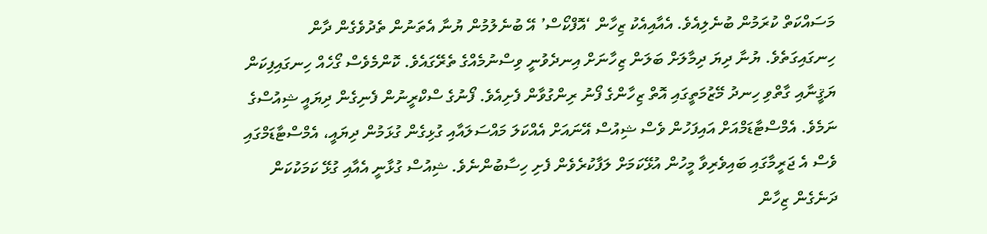މަސައްކަތް ކުރަމުން ބުނެލިއެވެ. އެއާއިއެކު ޒިހާން ‘އޮފްކޯސް’ އޭ ބުނެލުމުން ޔުނާ އެތަނުން ތެދުވެގެން ދާން ހިނގައިގަތެވެ. ޔުނާ ދިޔަ ދިމާލަށް ބަލަން ޒިހާނަށް އިނދެވުނީ ވިސްނުމެއްގެ ތެރޭގައެވެ. ކޮންމެވެސް ގޯހެއް ހިނގައިފިކަން ޔަޤީނާއި ގާތްވި ހިނދު މޭޒުމަތީގައި އޮތް ޒިހާންގެ ފޯނު ރިންގުވާން ފެށިއެވެ. ފޯނުގެ ސްކްރީނުން ފެނިގެން ދިޔައީ ޝިއުސްގެ ނަމެވެ. އެމްސްޓާޑަމްއަށް އައިފަހުން ވެސް ޝިއުސް އޭނައަށް އެއްކަލަ މައްސަލައާއި ގުޅިގެން ގުޅަމުން ދިޔައީ، އެމްސްޓާޑަމްގައި ވެސް އެ ޖަރީމާގައި ބައިވެރިވާ މީހުން އުޅޭކަމަށް ލަފާކުރެވެން ފެށި ހިސާބުންނެވެ. ޝިއުސް ގުޅާނީ އެއާއި ގުޅޭ ކަމަކުކަން ދަނެގެން ޒިހާން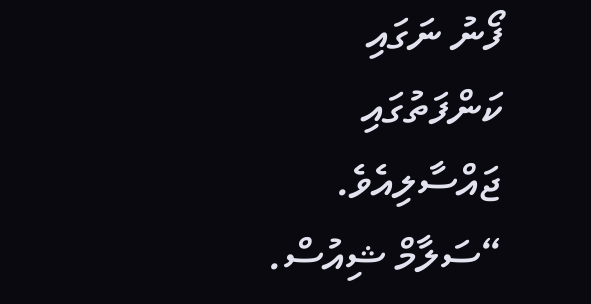ފޯނު ނަގައި ކަންފަތުގައި ޖައްސާލިއެވެ.
“ސަލާމް ޝިއުސް.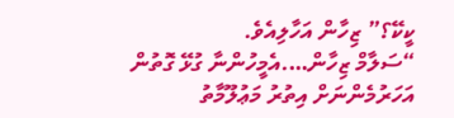ކީކޭ؟” ޒިހާން އަހާލިއެވެ.
“ސަލާމް ޒިހާން….އެމީހުންނާ ގުޅޭ ގޮތުން އަހަރުމެންނަށް އިތުރު މަޢުލޫމާތު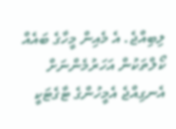ލިބިއްޖެ. އެ މެއިން މީހާގެ ބައެއް ކޯލްތަކުން އަހަރުމެންނަށް އެނގިއްޖެ އެމީހުންގެ ޓާގެޓަކީ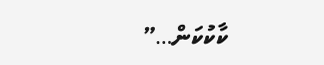ކާކުކަން…”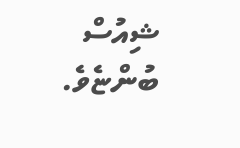ޝިއުސް ބުންޏެވެ.